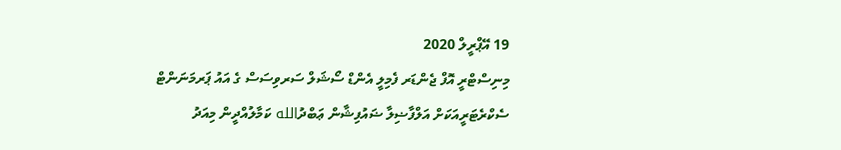19 އޭޕްރީލް 2020
މިނިސްޓްރީ އޮފް ޖެންޑަރ ފެމިލީ އެންޑް ސޯޝަލް ސަރވިސަސް ގެ އައު ޕަރމަނަންޓް ސެކްރެޓަރީއަކަށް އަލްފާޟިލާ ޟައުފިޝާން ޢަބްދުالله ކަމާލުއްދީން މިއަދު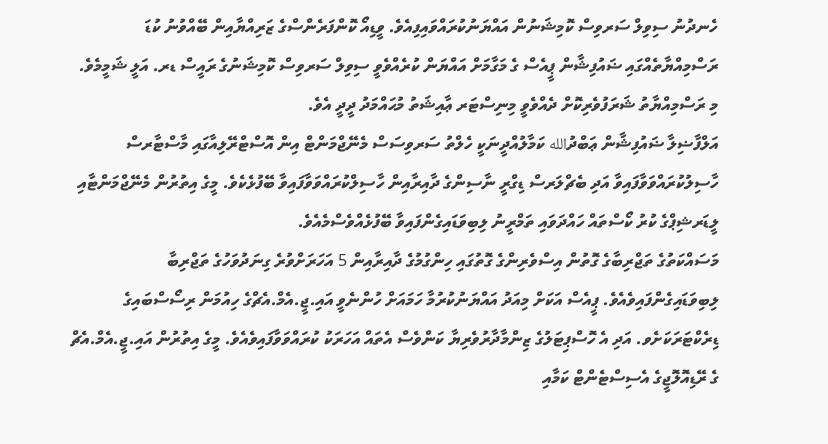ހެނދުނު ސިވިލް ސަރވިސް ކޮމިޝަނުން އައްޔަނުކުރައްވައިފިއެވެ. ވީޑިއޯ ކޮންފަރެންސްގެ ޒަރިއްޔާއިން ބޭއްވުނު ކުޑަ ރަސްމިއްޔާތެއްގައި ޟައުފިޝާން ޕީއެސް ގެ މަގާމަށް އައްޔަން ކުރެއްވެވީ ސިވިލް ސަރވިސް ކޮމިޝަނުގެ ރައީސް ޑރ. އަލީ ޝަމީމެވެ. މި ރަސްމިއްޔާތު ޝަރަފުވެރިކޮށް ދެއްވެވީ މިނިސްޓަރ ޢާއިޝަތު މުޙައްމަދު ދީދީ އެވެ.
އަލްފާޟިލާ ޟައުފިޝާން ޢަބްދުالله ކަމާލުއްދީނަކީ ހެލްތު ސަރވިސަސް މެނޭޖްމަންޓް އިން އޮސްޓްރޭލިއާގައި މާސްޓާރސް ހާސިލުކުރައްވަވާފައިވާ އަދި ބެޗްލަރސް ޑިގްރީ ނާސިންގެ ދާއިރާއިން ހާސިލްކުރައްވަވާފައިވާ ބޭފުޅެކެވެ. މީގެ އިތުރުން މެނޭޖްމަންޓާއި ލީޑަރޝިޕްގެ ކުރު ކޯސްތައް ހައްދަވައި ތަމްރީނު ލިބިވަޑައިގެންފައިވާ ބޭފުޅެއްވެސްމެއެވެ.
މަސައްކަތުގެ ތަޖްރިބާގެ ގޮތުން އިސްވެރިންގެ ގޮތުގައި ހިންގުމުގެ ދާއިރާއިން 5 އަހަރަށްވުރެ ގިނަދުވަހުގެ ތަޖްރިބާ ލިބިވަޑައިގެންފައިވެއެވެ. ޕީއެސް އަކަށް މިއަދު އައްޔަނުކުރުމާ ހަމައަށް ހުންނެވީ އައި.ޖީ.އެމް.އެޗްގެ ހިއުމަން ރިސޯސްބައިގެ ޑިރެކްޓަރަކަށެވ. އަދި އެ ހޮސްޕިޓަލުގެ ޒިންމާދާރުވެރިޔާ ކަންވެސް އެތައް އަހަރަކު ކުރައްވަވާފައިވެއެވެ. މީގެ އިތުރުން އައި.ޖީ.އެމް.އެޗް ގެ ރޭޑިއޮލޮޖީގެ އެސިސްޓެންޓް ކަމާއި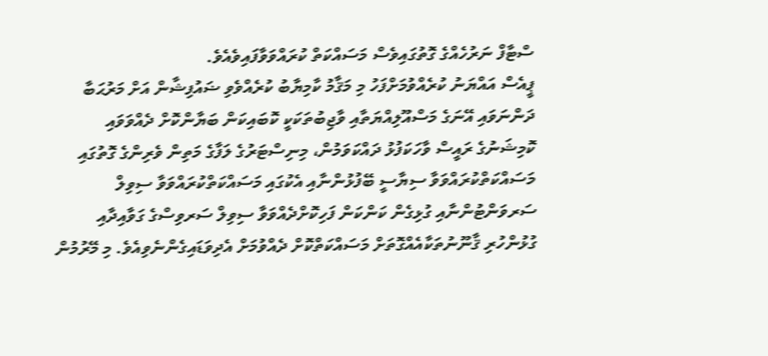ސްޓާފް ނަރުހެއްގެ ގޮތުގައިވެސް މަސައްކަތް ކުރައްވަވާފައިވެއެވެ.
ޕީއެސް އައްޔަނު ކުރެއްވުމަށްފަހު މި މަޤާމު ކާމިޔާބު ކުރެއްވެވި ޟައުފިޝާން އަށް މަރުޙަބާ ދަންނަވައި އޭނަގެ މަސްއޫލިއްޔަތާއި ވާޖިބުތަކަކީ ކޮބައިކަން ބަޔާންކޮށް ދެއްވަވައި ކޮމިޝަނުގެ ރައީސް ވާހަކަފުޅު ދައްކަވަމުން، މިނިސްޓަރުގެ ލަފާގެ މަތިން ވެރިންގެ ގޮތުގައި މަސައްކަތްކުރައްވަވާ ސިޔާސީ ބޭފުޅުންނާއި އެކުގައި މަސައްކަތްކުރައްވަވާ ސިވިލް ސަރވަންޓުންނާއި ގުޅިގެން ކަންކަން ފަހިކޮށްދެއްވަވާ ސިވިލް ސަރވިސްގެ ގަވާއިދާއި ގުޅުންހުރި ޤާނޫނުތަކާއެއްގޮތަށް މަސައްކަތްކޮށް ދެއްވުމަށް އެދިވަޑައިގެންނެވިއެވެ. މި މޭރުމުން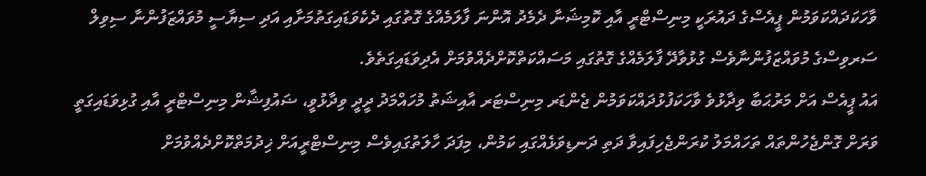ވާހަކަދައްކަވަމުން ޕީއެސްގެ ދައުރަކީ މިނިސްޓްރީ އާއި ކޮމިޝަނާ ދެމެދު އޮންނަ ފާލަމެއްގެ ގޮތުގައި ދެކެވަޑައިގަތުމަށާއި އަދި ސިޔާސީ މުވައްޒަފުންނާ ސިވިލް ސަރވިސްގެ މުވައްޒަފުންނާވެސް ގުޅުވާދޭ ފާލަމެއްގެ ގޮތުގައި މަސައްކަތްކޮށްދެއްވުމަށް އެދިވަޑައިގަތެވެ.
އައު ޕީއެސް އަށް މަރުޙަބާ ވިދާޅުވެ ވާހަކަފުޅުދައްކަވަމުން ޖެންޑަރ މިނިސްޓަރ އާއިޝަތު މުހައްމަދު ދީދީ ވިދާޅުވީ، ޟައުފިޝާން މިނިސްޓްރީ އާއި ގުޅިވަޑައިގަތީ ވަރަށް ގޮންޖެހުންތައް ތަހައްމަލު ކުރަންޖެހިފައިވާ ދަތި ދަނޑިވަޅެއްގައި ކަމުން، މިފަދަ ހާލަތުގައިވެސް މިނިސްޓްރީއަށް ޚިދުމަތްކޮށްދެއްވުމަށް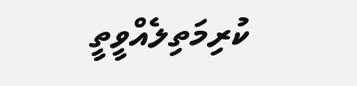ކުރިމަތިލެއްވީތީ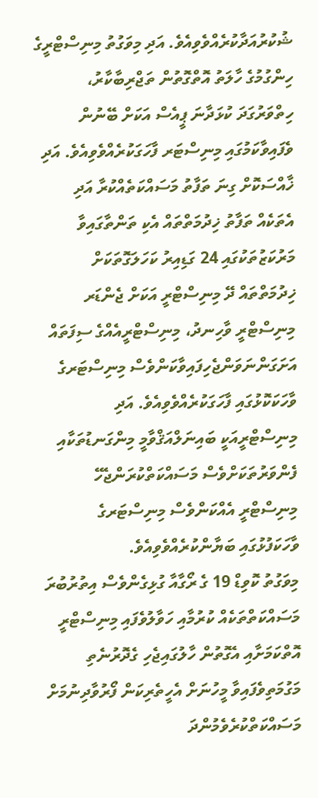ޝުކުރުއަދާކުރެއްވެވިއެވެ. އަދި މިވަގުތު މިނިސްޓްރީގެ ހިންގުމުގެ ހާލަތު އޮތްގޮތުން ތަޖްރިބާކާރު، ހިތްވަރުގަދަ ކުޅަދާނަ ޕީއެސް އަކަށް ބޭނުން ވެފައިވާކަމުގައި މިނިސްޓަރ ފާހަގަކުރެއްވެވިއެވެ. އަދި ޚާއްސަކޮށް ގިނަ ތަފާތު މަސައްކަތެއްކުރާ އަދި އެތަކެއް ތަފާތު ޚިދުމަތްތައް އެކި ތަންތާގައިވާ މަރުކަޒުތަކުގައި 24 ގަޑިއިރު ކަހަލަގޮތަކަށް ޚިދުމަތްތައް ދޭ މިނިސްޓްރީ އަކަށް ޖެންޑަރ މިނިސްޓްރީ ވާހިނދު، މިނިސްޓްރީއެއްގެ ސިފަތައް އަށަގަންނަވަންޖެހިފައިވާކަންވެސް މިނިސްޓަރގެ ވާހަކަކޮޅުގައި ފާހަގަކުރެއްވެވިއެވެ. އަދި މިނިސްޓްރީއަކީ ބައިނަލްއަޤްވާމީ މިންގަނޑުތަކާއި ފެންވަރުތަކަށްވެސް މަސައްކަތްކުރަންޖެހޭ މިނިސްޓްރީ އެއްކަންވެސް މިނިސްޓަރގެ ވާހަކަފުޅުގައި ބަޔާންކުރެއްވެވިއެވެ.
މިވަގުތު ކޮވިޑް 19 ގެ ރޯގާއާ ގުޅިގެންވެސް އިތުރުބުރަ މަސައްކަތްތަކެއް ކުރުމާއި ހަވާލުވެފައި މިނިސްޓްރީ އޮތްކަމަށާއި އެގޮތުން ހާލުގައިޖެހި ގެދޮރުނެތި މަގުމަތިވެފައިވާ މީހުނަށް އެހީތެރިކަން ފޯރުވާދިނުމަށް މަސައްކަތްކުރެވެމުންދަ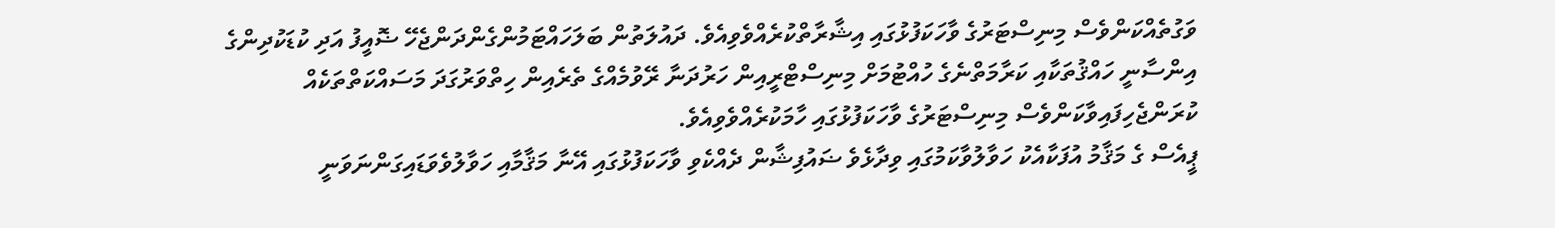ވަގުތެއްކަންވެސް މިނިސްޓަރުގެ ވާހަކަފުޅުގައި އިޝާރާތްކުރެއްވެވިއެވެ. ދައުލަތުން ބަލަހައްޓަމުންގެންދަންޖެހޭ ޟޮއީފު އަދި ކުޑަކުދިންގެ އިންސާނީ ހައްޤުތަކާއި ކަރާމަތްނެގެ ހުއްޓުމަށް މިނިސްޓްރީއިން ހަރުދަނާ ރޭވުމެއްގެ ތެރެއިން ހިތްވަރުގަދަ މަސައްކަތްތަކެއް ކުރަންޖެހިފައިވާކަންވެސް މިނިސްޓަރުގެ ވާހަކަފުޅުގައި ހާމަކުރެއްވެވިއެވެ.
ޕީއެސް ގެ މަޤާމު އުފަކާއެކު ހަވާލުވާކަމުގައި ވިދާޅެވެ ޟައުފިޝާން ދެއްކެވި ވާހަކަފުޅުގައި އޭނާ މަޤާމާއި ހަވާލުވެވަޑައިގަންނަވަނީ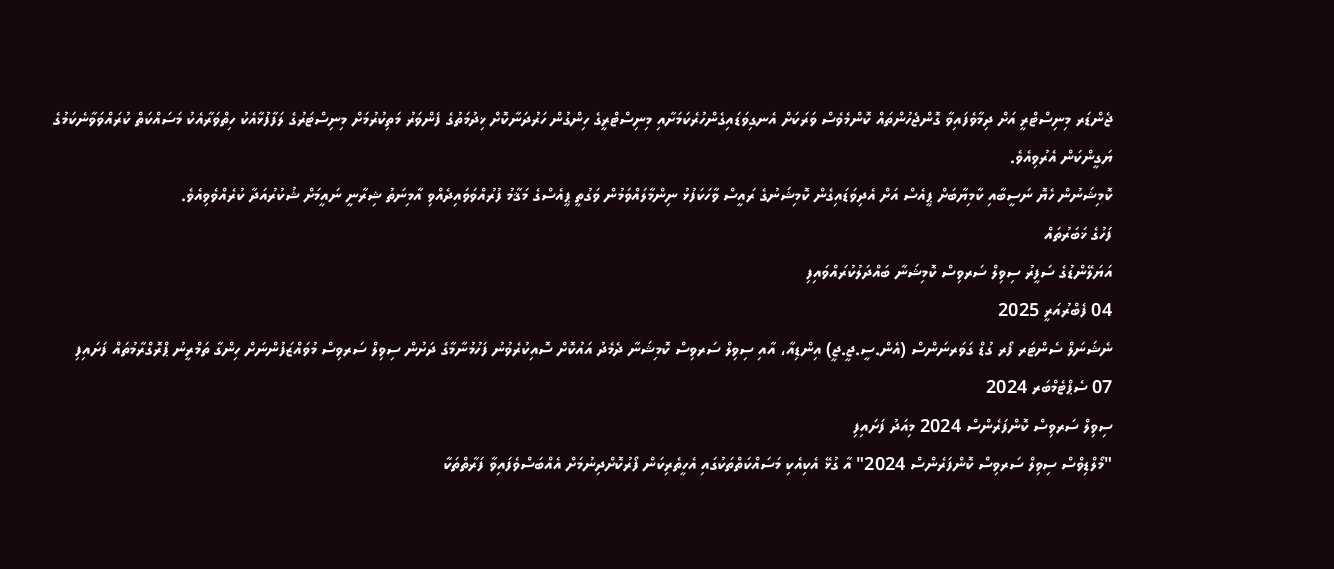ޖެންޑަރ މިނިސްޓްރީ އަށް ދިމާވެފައިވާ ގޮންޖެހުންތައް ކޮންމެވެސް ވަރަކަށް އެނގިވަޑައިގެންހުރެކަމަށާއި މިނިސްޓްރީގެ ހިންގުން ހަރުދަނާކޮށް ޚިދުމަތުގެ ފެންވަރު މަތިކުރުމަށް މިނިސްޓަރުގެ ލަފާފުޅާއެކު ހިތްވަރާއެކު މަސައްކަތް ކުރައްވަވާނެކަމުގެ ޔަގީންކަން އެރުވިއެވެ.
ކޮމިޝަނުން ހެޔޮ ނަސީބާއި ކާމިޔާބަށް ޕީއެސް އަށް އެދިވަޑައިގެން ކޮމިޝަނުގެ ރައީސް ވާހަކަފުޅު ނިންމާލައްވަމުން ވަގުތީ ޕީއެސްގެ މަޤާމު ފުރުއްވަވައިދެއްވި އާމިނަތު ޝިރާނީ ނައީމަށް ޝުކުރުއަދާ ކުރެއްވެވިއެވެ.
ފަހުގެ ޚަބަރުތައް
އަޔަލޭންޑުގެ ސަފީރު ސިވިލް ސަރވިސް ކޮމިޝަނާ ބައްދަލުކުރައްވައިފި
04 ފެބްރުއަރީ 2025
ނެޝަނަލް ސެންޓަރ ފޯރ ގުޑް ގަވަރނަންސް (އެން.ސީ.ޖީ.ޖީ) އިންޑިއާ، އާއި ސިވިލް ސަރވިސް ކޮމިޝަނާ ދެމެދު އައުކޮށް ސޮއިކުރެވުނު ފަހުމުނާމާގެ ދަށުން ސިވިލް ސަރވިސް މުވައްޒަފުންނަށް ހިންގާ ތަމްރީނު ޕްރޮގްރާމުތައް ފަށައިފި
07 ސެޕްޓެމްބަރ 2024
ސިވިލް ސަރވިސް ކޮންފަރެންސް 2024 މިއަދު ފަށައިފި
"މޯލްޑިވްސް ސިވިލް ސަރވިސް ކޮންފަރެންސް 2024" އާ ގުޅޭ އެކިއެކި މަސައްކަތްތަކުގައި އެހީތެރިކަން ފޯރުކޮށްދިނުމަށް އެއްބަސްވެފައިވާ ފަރާތްތަކާ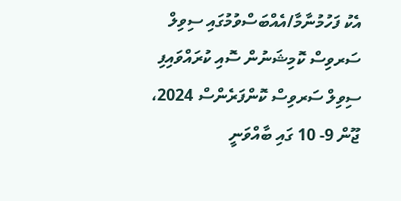އެކު ފަހުމުނާމާ/އެއްބަސްވުމުގައި ސިވިލް ސަރވިސް ކޮމިޝަނުން ސޮއި ކުރައްވައިފި
ސިވިލް ސަރވިސް ކޮންފަރެންސް 2024، ޖޫން 9- 10 ގައި ބާއްވަނީ